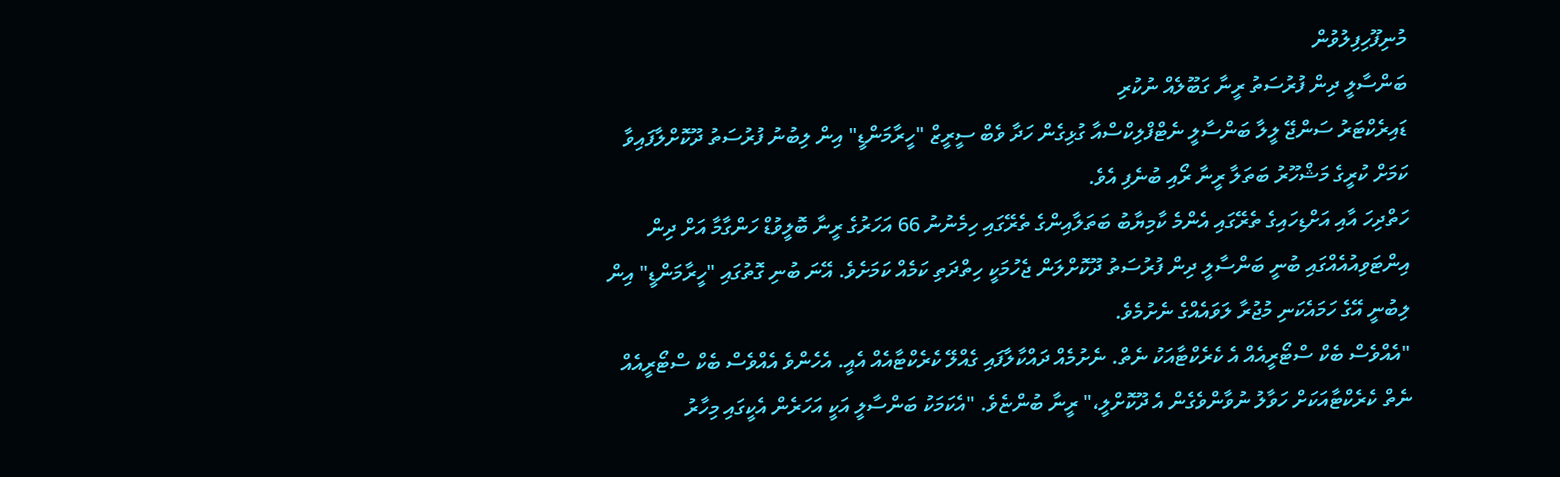މުނިފޫހިފިލުވުން
ބަންސާލީ ދިން ފުރުސަތު ރީނާ ގަބޫލެއް ނުކުރި
ޑައިރެކްޓަރު ސަންޖޭ ލީލާ ބަންސާލީ ނެޓްފްލިކްސްއާ ގުޅިގެން ހަދާ ވެބް ސީރީޒް "ހީރާމަންޑީ" އިން ލިބުނު ފުރުސަތު ދޫކޮށްލާފައިވާ ކަމަށް ކުރީގެ މަޝްހޫރު ބަތަލާ ރީނާ ރޯއި ބުނެފި އެވެ.
ހަތްދިހަ އާއި އަށްޑިހައިގެ ތެރޭގައި އެންމެ ކާމިޔާބު ބަތަލާއިންގެ ތެރޭގައި ހިމެނުނު 66 އަހަރުގެ ރީނާ ބޮލީވުޑް ހަންގާމާ އަށް ދިން އިންޓަވިއުއެއްގައި ބުނީ ބަންސާލީ ދިން ފުރުސަތު ދޫކޮށްލަން ޖެހުމަކީ ހިތްދަތި ކަމެއް ކަމަށެވެ. އޭނަ ބުނި ގޮތުގައި "ހީރާމަންޑީ" އިން ލިބުނީ އޭގެ ހަމައެކަނި މުޖުރާ ލަވައެއްގެ ނެށުމެވެ.
"އެއްވެސް ބެކް ސްޓޯރީއެއް އެ ކެރެކްޓާއަކު ނެތް. ނެށުމެއް ދައްކާލާފައި ގެއްލޭ ކެރެކްޓާއެއް އެއީ. އެހެންވެ އެއްވެސް ބެކް ސްޓޯރީއެއް ނެތް ކެރެކްޓާއަކަށް ހަވާލު ނުވާންވެގެން އެ ދޫކޮށްލީ،" ރީނާ ބުންޏެވެ. "އެކަމަކު ބަންސާލީ އަކީ އަހަރެން އެކީގައި މިހާރު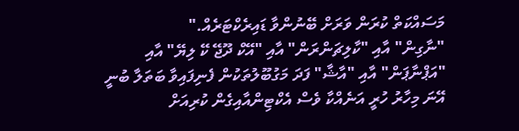މަސައްކަތް ކުރަން ވަރަށް ބޭނުންވާ ޑައިރެކްޓަރެއް."
"ނާގިން" އާއި "ކާލިޗަންރަން" އާއި "އޭކް ދޫޖޭ ކޭ ލިޔޭ" އާއި "އަޕްނާޕަން" އާއި "އާޝާ" ފަދަ މަގުބޫލުތަކުން ފެނިފައިވާ ބަތަލާ ބުނީ އޭނަ މިހާރު ހުރީ އަނެއްކާ ވެސް އެކްޓިންއާއިގެން ކުރިއަށް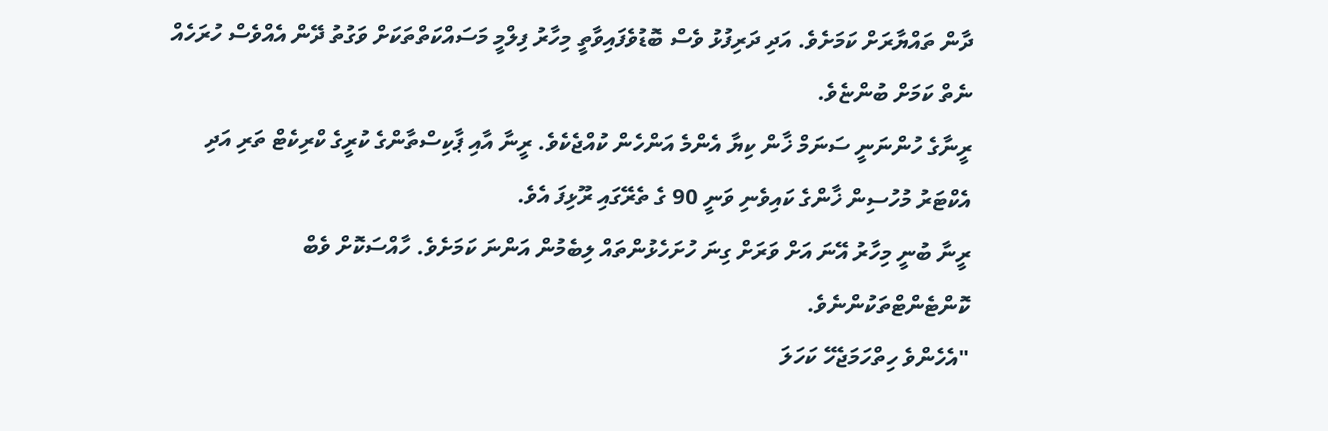ދާން ތައްޔާރަށް ކަމަށެވެ. އަދި ދަރިފުޅު ވެސް ބޮޑުވެފައިވާތީ މިހާރު ފިލްމީ މަސައްކަތްތަކަށް ވަގުތު ދޭން އެއްވެސް ހުރަހެއް ނެތް ކަމަށް ބުންޏެވެ.
ރީނާގެ ހުންނަނީ ސަނަމް ޚާން ކިޔާ އެންމެ އަންހެން ކުއްޖެކެވެ. ރީނާ އާއި ޕާކިސްތާންގެ ކުރީގެ ކްރިކެޓް ތަރި އަދި އެކްޓަރު މުހުސިން ޚާންގެ ކައިވެނި ވަނީ 90 ގެ ތެރޭގައި ރޫޅިފަ އެވެ.
ރީނާ ބުނީ މިހާރު އޭނަ އަށް ވަރަށް ގިނަ ހުށަހެޅުންތައް ލިބެމުން އަންނަ ކަމަށެވެ. ހާއްސަކޮށް ވެބް ކޮންޓެންޓްތަކުންނެވެ.
"އެހެންވެ ހިތްހަމަޖެހޭ ކަހަލަ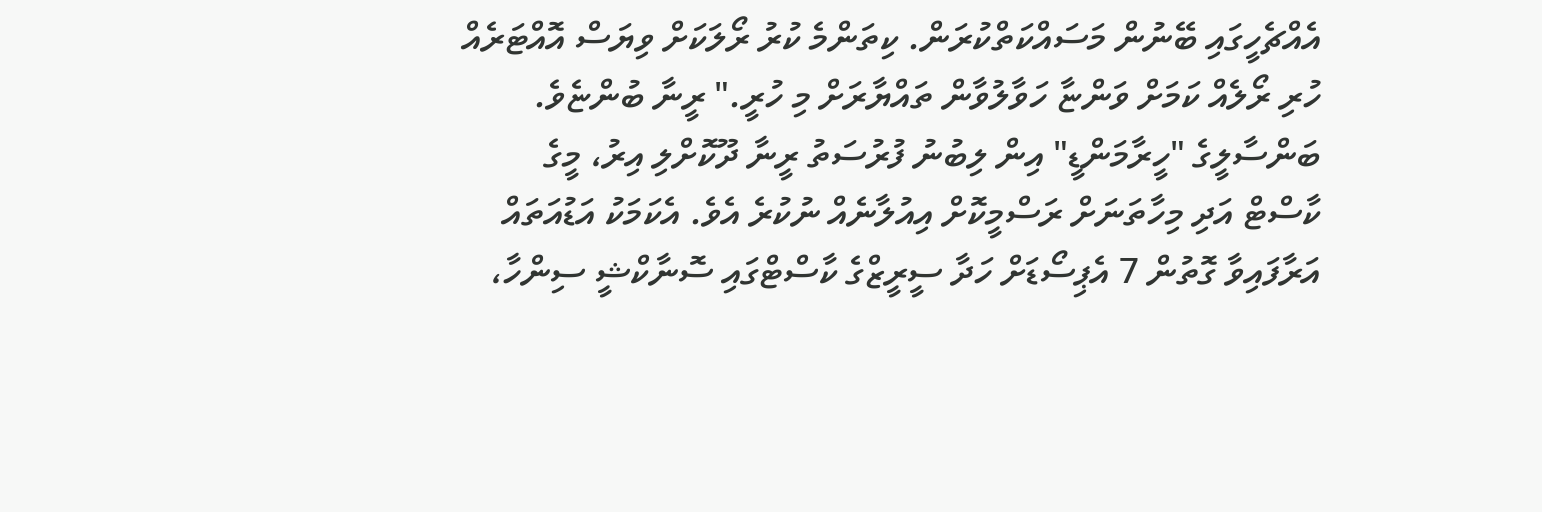އެއްޗެހީގައި ބޭނުން މަސައްކަތްކުރަން. ކިތަންމެ ކުރު ރޯލަކަށް ވިޔަސް އޮއްޓަރެއް ހުރި ރޯލެއް ކަމަށް ވަންޏާ ހަވާލުވާން ތައްޔާރަށް މި ހުރީ." ރީނާ ބުންޏެވެ.
ބަންސާލީގެ "ހީރާމަންޑީ" އިން ލިބުނު ފުރުސަތު ރީނާ ދޫކޮށްލި އިރު، މީގެ ކާސްޓް އަދި މިހާތަނަށް ރަސްމީކޮށް އިއުލާނެއް ނުކުރެ އެވެ. އެކަމަކު އަޑުއަތައް އަރާފައިވާ ގޮތުން 7 އެޕިސޯޑަށް ހަދާ ސީރީޒްގެ ކާސްޓްގައި ސޮނާކްޝީ ސިންހާ،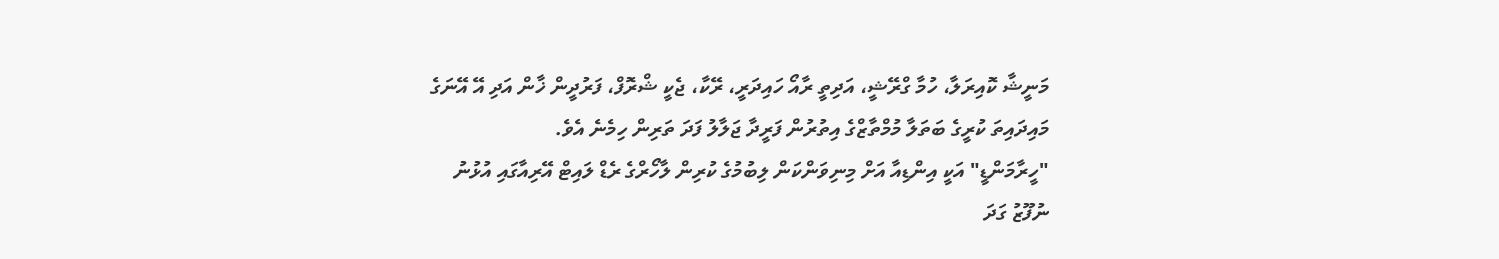މަނީޝާ ކޮއިރަލާ، ހުމާ ގްރޭޝީ، އަދިތީ ރާއޯ ހައިދަރީ، ރޭކާ، ޖެކީ ޝްރޮފް، ފަރުދީން ޚާން އަދި އޭ އޭނަގެ މައިދައިތަ ކުރީގެ ބަތަލާ މުމްތާޒްގެ އިތުރުން ފަރީދާ ޖަލާލު ފަދަ ތަރިން ހިމެނެ އެވެ.
"ހީރާމަންޑީ" އަކީ އިންޑިއާ އަށް މިނިވަންކަން ލިބުމުގެ ކުރިން ލާހޯރްގެ ރެޑް ލައިޓް އޭރިއާގައި އުޅުނު ނުފޫޒު ގަދަ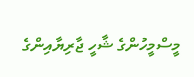މީސްމީހުންގެ ޝާހީ ޖާރިޔާއިންގެ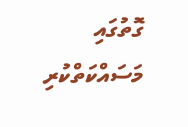ގޮތުގައި މަސައްކަތްކުރި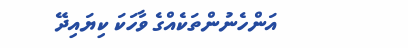އަންހެނުންތަކެއްގެ ވާހަކަ ކިޔައިދޭ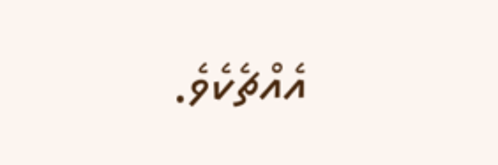އެއްޗެކެވެ.